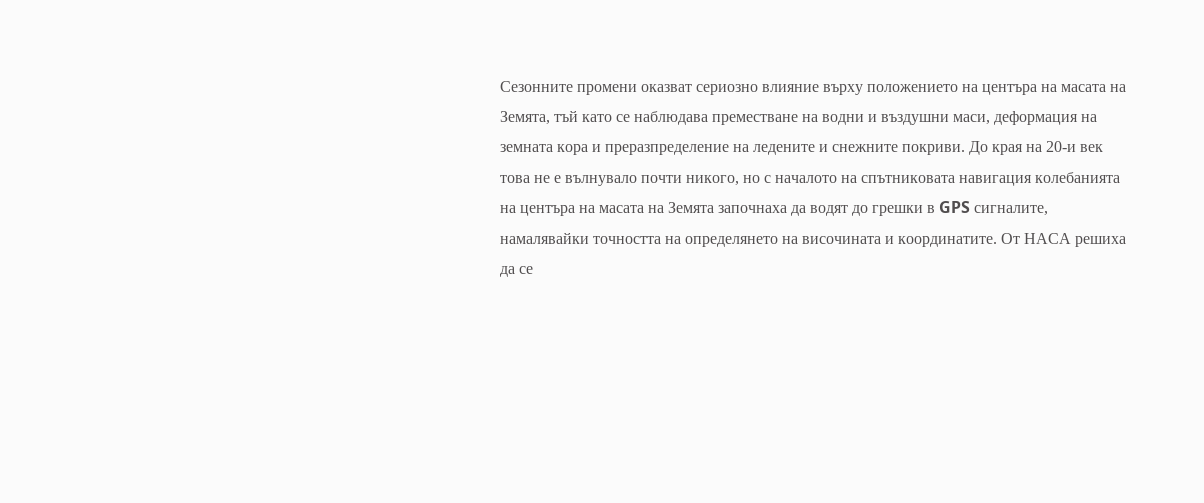Сезонните промени оказват сериозно влияние върху положението на центъра на масата на Земята, тъй като се наблюдава преместване на водни и въздушни маси, деформация на земната кора и преразпределение на ледените и снежните покриви. До края на 20-и век това не е вълнувало почти никого, но с началото на спътниковата навигация колебанията на центъра на масата на Земята започнаха да водят до грешки в GPS сигналите, намалявайки точността на определянето на височината и координатите. От НАСА решиха да се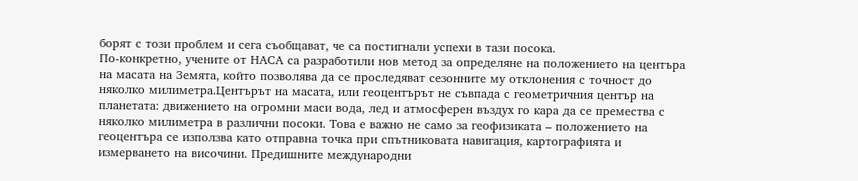борят с този проблем и сега съобщават, че са постигнали успехи в тази посока.
По-конкретно, учените от НАСА са разработили нов метод за определяне на положението на центъра на масата на Земята, който позволява да се проследяват сезонните му отклонения с точност до няколко милиметра.Центърът на масата, или геоцентърът не съвпада с геометричния център на планетата: движението на огромни маси вода, лед и атмосферен въздух го кара да се премества с няколко милиметра в различни посоки. Това е важно не само за геофизиката – положението на геоцентъра се използва като отправна точка при спътниковата навигация, картографията и измерването на височини. Предишните международни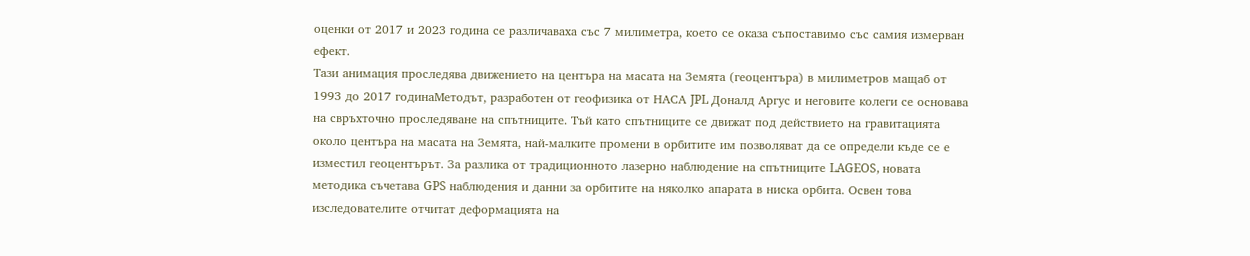оценки от 2017 и 2023 година се различаваха със 7 милиметра, което се оказа съпоставимо със самия измерван ефект.
Тази анимация проследява движението на центъра на масата на Земята (геоцентъра) в милиметров мащаб от 1993 до 2017 годинаМетодът, разработен от геофизика от НАСА JPL Доналд Аргус и неговите колеги се основава на свръхточно проследяване на спътниците. Тъй като спътниците се движат под действието на гравитацията около центъра на масата на Земята, най-малките промени в орбитите им позволяват да се определи къде се е изместил геоцентърът. За разлика от традиционното лазерно наблюдение на спътниците LAGEOS, новата методика съчетава GPS наблюдения и данни за орбитите на няколко апарата в ниска орбита. Освен това изследователите отчитат деформацията на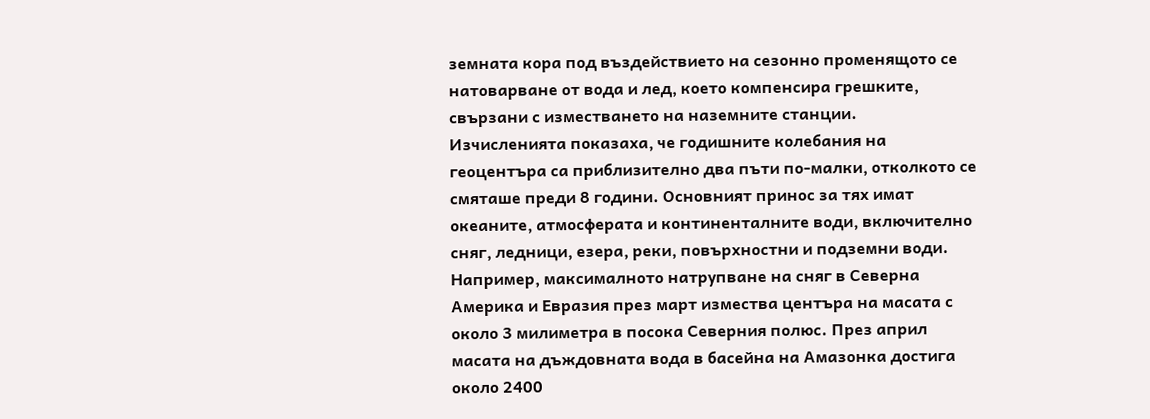земната кора под въздействието на сезонно променящото се натоварване от вода и лед, което компенсира грешките, свързани с изместването на наземните станции.
Изчисленията показаха, че годишните колебания на геоцентъра са приблизително два пъти по-малки, отколкото се смяташе преди 8 години. Основният принос за тях имат океаните, атмосферата и континенталните води, включително сняг, ледници, езера, реки, повърхностни и подземни води. Например, максималното натрупване на сняг в Северна Америка и Евразия през март измества центъра на масата с около 3 милиметра в посока Северния полюс. През април масата на дъждовната вода в басейна на Амазонка достига около 2400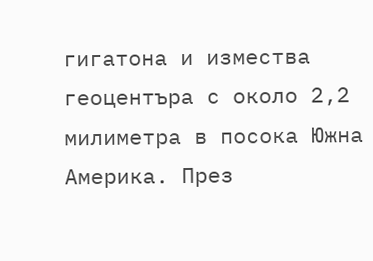гигатона и измества геоцентъра с около 2,2 милиметра в посока Южна Америка. През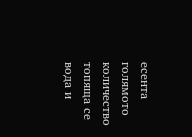есента голямото количество топяща се вода и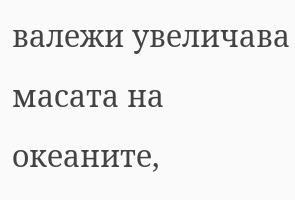валежи увеличава масата на океаните,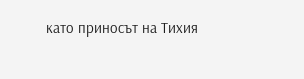като приносът на Тихия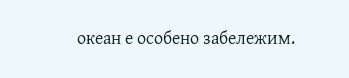океан е особено забележим.